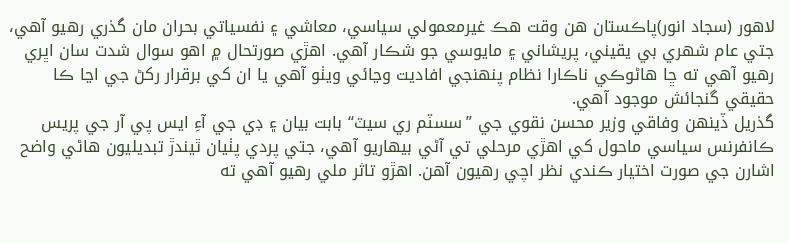لاهور (سجاد انور)پاڪستان هن وقت هڪ غيرمعمولي سياسي، معاشي ۽ نفسياتي بحران مان گذري رهيو آهي، جتي عام شهري بي يقيني، پريشاني ۽ مايوسي جو شڪار آهي. اهڙي صورتحال ۾ اهو سوال شدت سان اڀري رهيو آهي ته ڇا هاڻوڪي ناڪارا نظام پنهنجي افاديت وڃائي ويٺو آهي يا ان کي برقرار رکڻ جي اڃا ڪا حقيقي گنجائش موجود آهي.
گذريل ڏينهن وفاقي وزير محسن نقوي جي ”سسٽم ري سيٽ“ بابت بيان ۽ ڊي جي آءِ ايس پي آر جي پريس ڪانفرنس سياسي ماحول کي اهڙي مرحلي تي آڻي بيهاريو آهي، جتي پردي پٺيان ٿيندڙ تبديليون هاڻي واضح اشارن جي صورت اختيار ڪندي نظر اچي رهيون آهن. اهڙو تاثر ملي رهيو آهي ته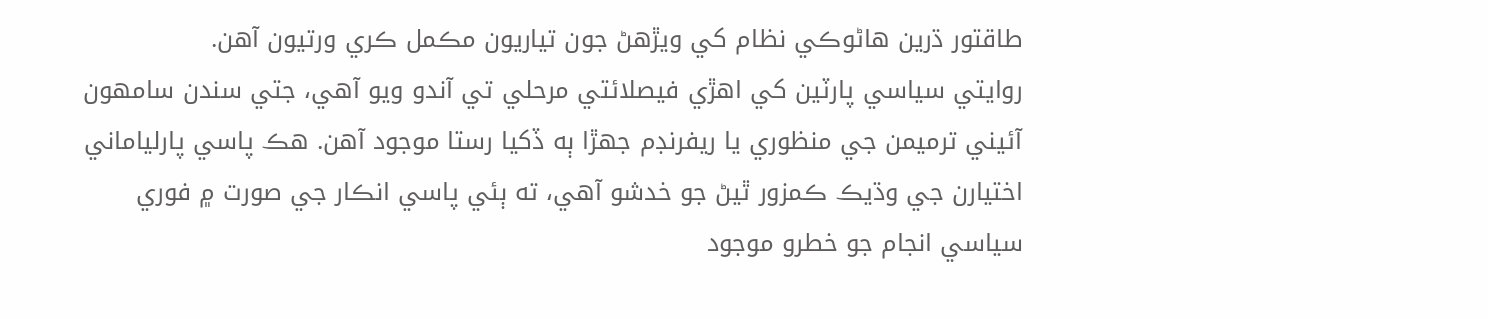طاقتور ڌرين هاڻوڪي نظام کي ويڙهڻ جون تياريون مڪمل ڪري ورتيون آهن.
روايتي سياسي پارٽين کي اهڙي فيصلائتي مرحلي تي آندو ويو آهي، جتي سندن سامهون آئيني ترميمن جي منظوري يا ريفرنڊم جهڙا ٻه ڏکيا رستا موجود آهن. هڪ پاسي پارلياماني اختيارن جي وڌيڪ ڪمزور ٿيڻ جو خدشو آهي، ته ٻئي پاسي انڪار جي صورت ۾ فوري سياسي انجام جو خطرو موجود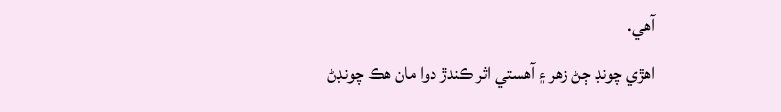آهي.
اهڙي چونڊ ڄڻ زهر ۽ آهستي اثر ڪندڙ دوا مان هڪ چونڊڻ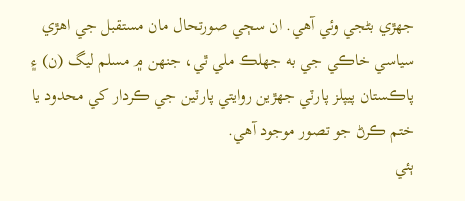جهڙي بڻجي وئي آهي. ان سڄي صورتحال مان مستقبل جي اهڙي سياسي خاڪي جي به جهلڪ ملي ٿي، جنهن ۾ مسلم ليگ (ن) ۽ پاڪستان پيپلز پارٽي جهڙين روايتي پارٽين جي ڪردار کي محدود يا ختم ڪرڻ جو تصور موجود آهي.
ٻئي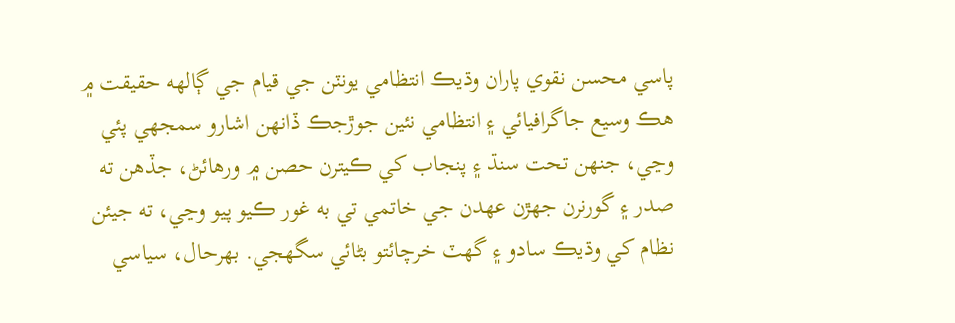پاسي محسن نقوي پاران وڌيڪ انتظامي يونٽن جي قيام جي ڳالهه حقيقت ۾ هڪ وسيع جاگرافيائي ۽ انتظامي نئين جوڙجڪ ڏانهن اشارو سمجهي پئي وڃي، جنهن تحت سنڌ ۽ پنجاب کي ڪيترن حصن ۾ ورهائڻ، جڏهن ته صدر ۽ گورنرن جهڙن عهدن جي خاتمي تي به غور ڪيو پيو وڃي، ته جيئن نظام کي وڌيڪ سادو ۽ گهٽ خرچائتو بڻائي سگهجي. بهرحال، سياسي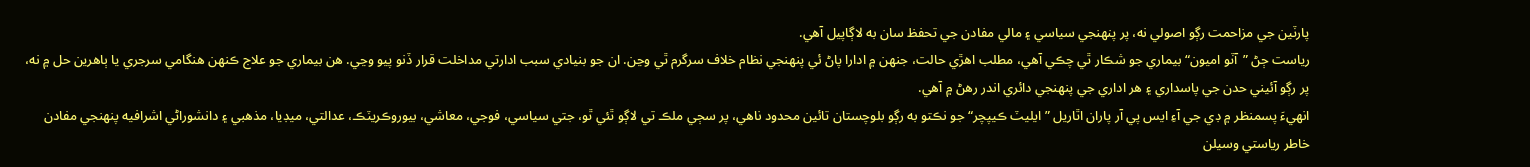پارٽين جي مزاحمت رڳو اصولي نه، پر پنهنجي سياسي ۽ مالي مفادن جي تحفظ سان به لاڳاپيل آهي.
رياست ڄڻ ”آٽو اميون“ بيماري جو شڪار ٿي چڪي آهي، مطلب اهڙي حالت، جنهن ۾ ادارا پاڻ ئي پنهنجي نظام خلاف سرگرم ٿي وڃن. ان جو بنيادي سبب ادارتي مداخلت قرار ڏنو پيو وڃي. هن بيماري جو علاج ڪنهن هنگامي سرجري يا ٻاهرين حل ۾ نه، پر رڳو آئيني حدن جي پاسداري ۽ هر اداري جي پنهنجي دائري اندر رهڻ ۾ آهي.
انهيءَ پسمنظر ۾ ڊي جي آءِ ايس پي آر پاران اٿاريل ”ايليٽ ڪيپچر“ جو نڪتو به رڳو بلوچستان تائين محدود ناهي، پر سڄي ملڪ تي لاڳو ٿئي ٿو، جتي سياسي، فوجي، معاشي، بيوروڪريٽڪ، عدالتي، ميڊيا، مذهبي ۽ دانشوراڻي اشرافيه پنهنجي مفادن خاطر رياستي وسيلن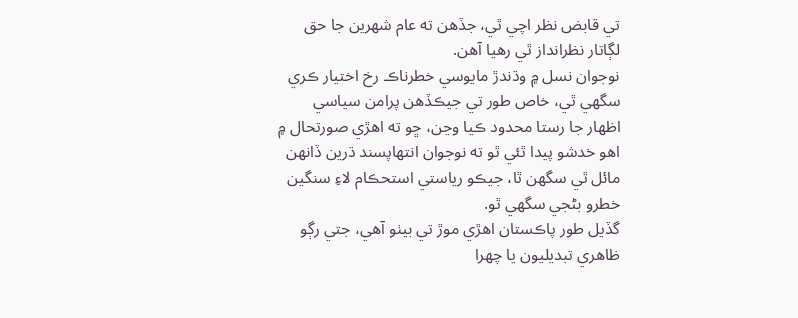تي قابض نظر اچي ٿي، جڏهن ته عام شهرين جا حق لڳاتار نظرانداز ٿي رهيا آهن.
نوجوان نسل ۾ وڌندڙ مايوسي خطرناڪ رخ اختيار ڪري سگهي ٿي، خاص طور تي جيڪڏهن پرامن سياسي اظهار جا رستا محدود ڪيا وڃن، ڇو ته اهڙي صورتحال ۾ اهو خدشو پيدا ٿئي ٿو ته نوجوان انتهاپسند ڌرين ڏانهن مائل ٿي سگهن ٿا، جيڪو رياستي استحڪام لاءِ سنگين خطرو بڻجي سگهي ٿو.
گڏيل طور پاڪستان اهڙي موڙ تي بيٺو آهي، جتي رڳو ظاهري تبديليون يا چهرا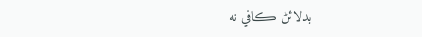بدلائڻ ڪافي نه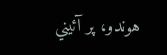هوندو، پر آئيني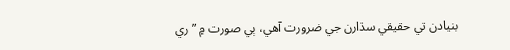بنيادن تي حقيقي سڌارن جي ضرورت آهي، ٻي صورت ۾ ”ري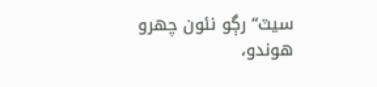سيٽ“ رڳو نئون چهرو هوندو،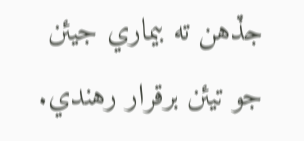جڏهن ته بيماري جيئن جو تيئن برقرار رهندي.